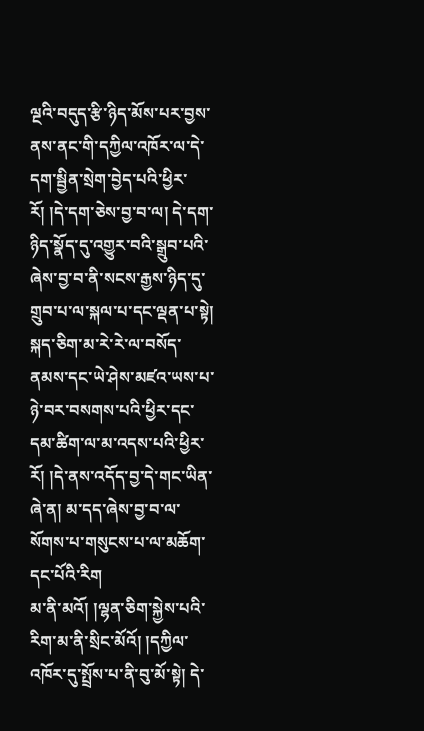ལྔའི་བདུད་རྩི་ཉིད་མོས་པར་བྱས་ནས་ནང་གི་དཀྱིལ་འཁོར་ལ་དེ་དག་སྦྱིན་སྲེག་བྱེད་པའི་ཕྱིར་རོ། །དེ་དག་ཅེས་བྱ་བ་ལ། དེ་དག་ཉིད་སྣོད་དུ་འགྱུར་བའི་སྒྲུབ་པའི་ཞེས་བྱ་བ་ནི་སངས་རྒྱས་ཉིད་དུ་གྲུབ་པ་ལ་སྐལ་པ་དང་ལྡན་པ་སྟེ།
སྐད་ཅིག་མ་རེ་རེ་ལ་བསོད་ནམས་དང་ཡེ་ཤེས་མཛའ་ཡས་པ་ཉེ་བར་བསགས་པའི་ཕྱིར་དང་དམ་ཚིག་ལ་མ་འདས་པའི་ཕྱིར་རོ། །དེ་ནས་འདོད་བྱ་དེ་གང་ཡིན་ཞེ་ན། མ་དད་ཞེས་བྱ་བ་ལ་སོགས་པ་གསུངས་པ་ལ་མཆོག་དང་པོའི་རིག
མ་ནི་མའོ། །ལྷན་ཅིག་སྐྱེས་པའི་རིག་མ་ནི་སྲིང་མོའོ། །དཀྱིལ་འཁོར་དུ་སྤྲོས་པ་ནི་བུ་མོ་སྟེ། དེ་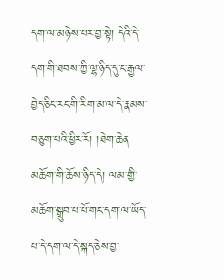དག་ལ་མཉེས་པར་བྱ་སྟེ། དེའི་དེ་དག་གི་ཐབས་ཀྱི་ལྷ་ཉིད་དུ་ང་རྒྱལ་བྱེད་ཅིང་རང་གི་རིག་མ་ལ་དེ་རྣམས་བཅུག་པའི་ཕྱིར་རོ། །ཐེག་ཆེན
མཆོག་གི་ཆོས་ཉིད་དེ། ལམ་གྱི་མཆོག་སྒྲུབ་པ་པོ་གང་དག་ལ་ཡོད་པ་དེ་དག་ལ་དེ་སྐད་ཅེས་བྱ་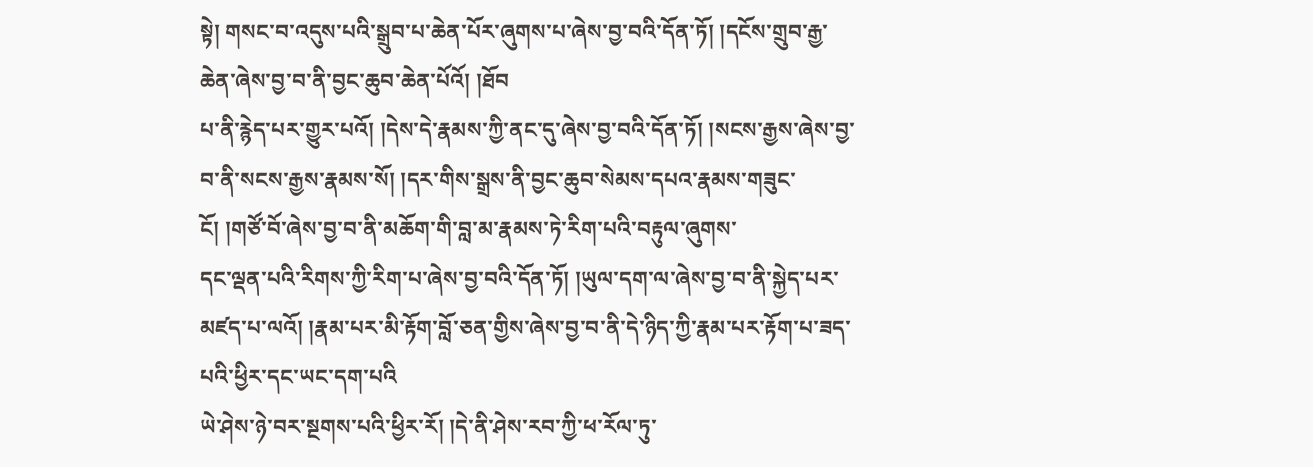སྟེ། གསང་བ་འདུས་པའི་སྒྲུབ་པ་ཆེན་པོར་ཞུགས་པ་ཞེས་བྱ་བའི་དོན་ཏོ། །དངོས་གྲུབ་རྒྱ་ཆེན་ཞེས་བྱ་བ་ནི་བྱང་ཆུབ་ཆེན་པོའོ། །ཐོབ
པ་ནི་རྙེད་པར་གྱུར་པའོ། །དེས་དེ་རྣམས་ཀྱི་ནང་དུ་ཞེས་བྱ་བའི་དོན་ཏོ། །སངས་རྒྱས་ཞེས་བྱ་བ་ནི་སངས་རྒྱས་རྣམས་སོ། །དར་གིས་སྒྲས་ནི་བྱང་ཆུབ་སེམས་དཔའ་རྣམས་གཟུང་ངོ། །གཙོ་བོ་ཞེས་བྱ་བ་ནི་མཆོག་གི་བླ་མ་རྣམས་ཏེ་རིག་པའི་བརྟུལ་ཞུགས་
དང་ལྡན་པའི་རིགས་ཀྱི་རིག་པ་ཞེས་བྱ་བའི་དོན་ཏོ། །ཡུལ་དག་ལ་ཞེས་བྱ་བ་ནི་སྐྱེད་པར་མཛད་པ་ལའོ། །རྣམ་པར་མི་རྟོག་བློ་ཅན་གྱིས་ཞེས་བྱ་བ་ནི་དེ་ཉིད་ཀྱི་རྣམ་པར་རྟོག་པ་ཟད་པའི་ཕྱིར་དང་ཡང་དག་པའི
ཡེ་ཤེས་ཉེ་བར་སྔགས་པའི་ཕྱིར་རོ། །དེ་ནི་ཤེས་རབ་ཀྱི་ཕ་རོལ་ཏུ་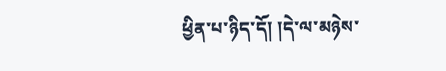ཕྱིན་པ་ཉིད་དོ། །དེ་ལ་མཉེས་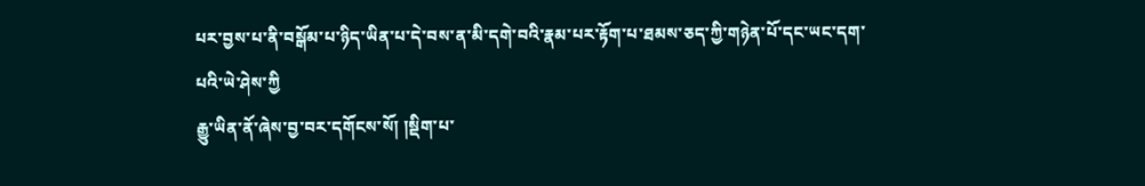པར་བྱས་པ་ནི་བསྒོམ་པ་ཉིད་ཡིན་པ་དེ་བས་ན་མི་དགེ་བའི་རྣམ་པར་རྟོག་པ་ཐམས་ཅད་ཀྱི་གཉེན་པོ་དང་ཡང་དག་པའི་ཡེ་ཤེས་ཀྱི
རྒྱུ་ཡིན་ནོ་ཞེས་བྱ་བར་དགོངས་སོ། །སྡིག་པ་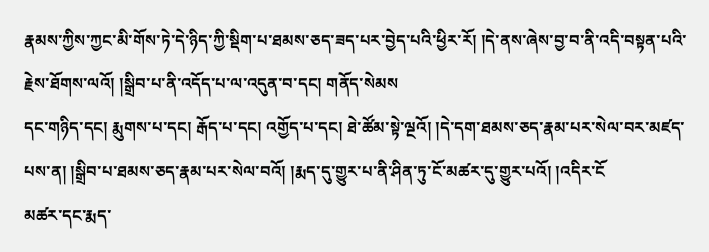རྣམས་ཀྱིས་ཀྱང་མི་གོས་ཏེ་དེ་ཉིད་ཀྱི་སྡིག་པ་ཐམས་ཅད་ཟད་པར་བྱེད་པའི་ཕྱིར་རོ། །དེ་ནས་ཞེས་བྱ་བ་ནི་འདི་བསྟན་པའི་རྗེས་ཐོགས་ལའོ། །སྒྲིབ་པ་ནི་འདོད་པ་ལ་འདུན་བ་དང། གནོད་སེམས
དང་གཉིད་དང། རྨུགས་པ་དང། རྒོད་པ་དང། འགྱོད་པ་དང། ཐེ་ཚོམ་སྟེ་ལྔའོ། །དེ་དག་ཐམས་ཅད་རྣམ་པར་སེལ་བར་མཛད་པས་ན། །སྒྲིབ་པ་ཐམས་ཅད་རྣམ་པར་སེལ་བའོ། །རྨད་དུ་གྱུར་པ་ནི་ཤིན་ཏུ་ངོ་མཚར་དུ་གྱུར་པའོ། །འདིར་ངོ
མཚར་དང་རྨད་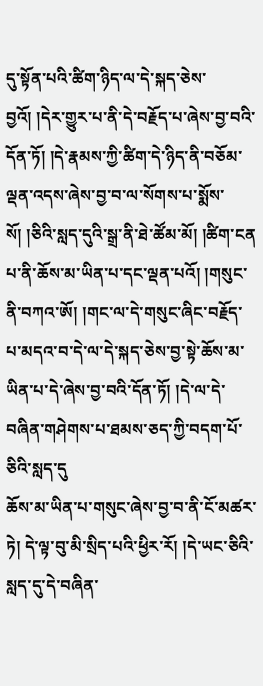དུ་སྟོན་པའི་ཚིག་ཉིད་ལ་དེ་སྐད་ཅེས་བྱའོ། །དེར་གྱུར་པ་ནི་དེ་བརྗོད་པ་ཞེས་བྱ་བའི་དོན་ཏོ། །དེ་རྣམས་ཀྱི་ཚིག་དེ་ཉིད་ནི་བཅོམ་ལྡན་འདས་ཞེས་བྱ་བ་ལ་སོགས་པ་སྨོས་སོ། །ཅིའི་སླད་དུའི་སྒྲ་ནི་ཐེ་ཚོམ་མོ། །ཚིག་ངན
པ་ནི་ཆོས་མ་ཡིན་པ་དང་ལྡན་པའོ། །གསུང་ནི་བཀའ་ཨོ། །གང་ལ་དེ་གསུང་ཞིང་བརྗོད་པ་མདའ་བ་དེ་ལ་དེ་སྐད་ཅེས་བྱ་སྟེ་ཆོས་མ་ཡིན་པ་དེ་ཞེས་བྱ་བའི་དོན་ཏོ། །དེ་ལ་དེ་བཞིན་གཤེགས་པ་ཐམས་ཅད་ཀྱི་བདག་པོ་ཅིའི་སླད་དུ
ཆོས་མ་ཡིན་པ་གསུང་ཞེས་བྱ་བ་ནི་ངོ་མཚར་ཏེ། དེ་ལྟ་བུ་མི་སྲིད་པའི་ཕྱིར་རོ། །དེ་ཡང་ཅིའི་སླད་དུ་དེ་བཞིན་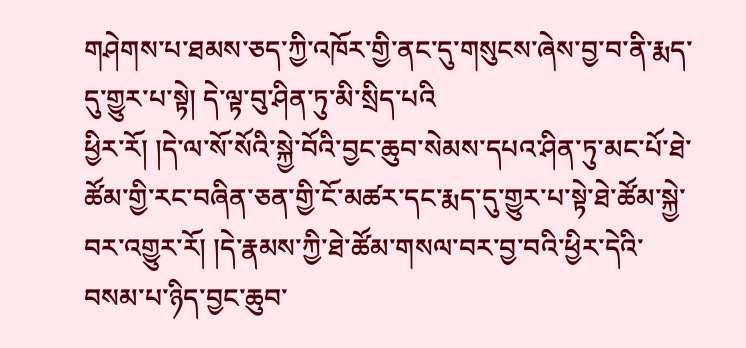གཤེགས་པ་ཐམས་ཅད་ཀྱི་འཁོར་གྱི་ནང་དུ་གསུངས་ཞེས་བྱ་བ་ནི་རྨད་དུ་གྱུར་པ་སྟེ། དེ་ལྟ་བུ་ཤིན་ཏུ་མི་སྲིད་པའི
ཕྱིར་རོ། །དེ་ལ་སོ་སོའི་སྐྱེ་བོའི་བྱང་ཆུབ་སེམས་དཔའ་ཤིན་ཏུ་མང་པོ་ཐེ་ཚོམ་གྱི་རང་བཞིན་ཅན་གྱི་ངོ་མཚར་དང་རྨད་དུ་གྱུར་པ་སྟེ་ཐེ་ཚོམ་སྐྱེ་བར་འགྱུར་རོ། །དེ་རྣམས་ཀྱི་ཐེ་ཚོམ་གསལ་བར་བྱ་བའི་ཕྱིར་དེའི་བསམ་པ་ཉིད་བྱང་ཆུབ་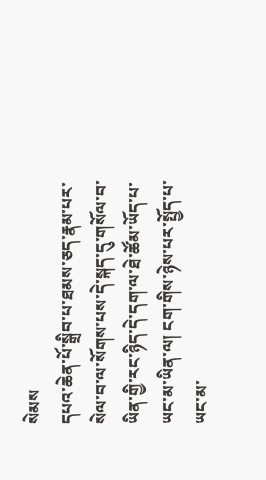སེམས
དཔའ་ཆེན་པོ་སྒྲིབ་པ་ཐམས་ཅད་རྣམ་པར་སེལ་བ་ལ་སོགས་པས་དེ་སྐད་དུ་གསོལ་བ་ཡིན་གྱི་རང་ཉིད་དེ་དག་ལ་ཐེ་ཚོམ་ཡོད་པ་ཡང་མ་ཡིན་ལ། ངག་གིས་ཉེས་པར་སྤྱོད་པ་ཡང་མ་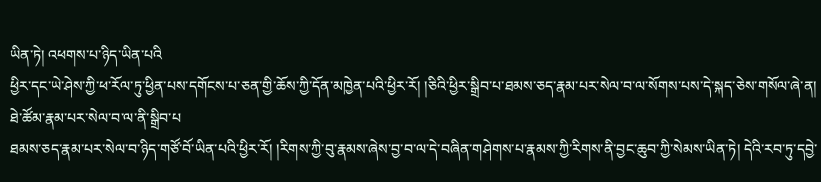ཡིན་ཏེ། འཕགས་པ་ཉིད་ཡིན་པའི
ཕྱིར་དང་ཡེ་ཤེས་ཀྱི་ཕ་རོལ་ཏུ་ཕྱིན་པས་དགོངས་པ་ཅན་གྱི་ཆོས་ཀྱི་དོན་མཁྱེན་པའི་ཕྱིར་རོ། །ཅིའི་ཕྱིར་སྒྲིབ་པ་ཐམས་ཅད་རྣམ་པར་སེལ་བ་ལ་སོགས་པས་དེ་སྐད་ཅེས་གསོལ་ཞེ་ན། ཐེ་ཚོམ་རྣམ་པར་སེལ་བ་ལ་ནི་སྒྲིབ་པ
ཐམས་ཅད་རྣམ་པར་སེལ་བ་ཉིད་གཙོ་བོ་ཡིན་པའི་ཕྱིར་རོ། །རིགས་ཀྱི་བུ་རྣམས་ཞེས་བྱ་བ་ལ་དེ་བཞིན་གཤེགས་པ་རྣམས་ཀྱི་རིགས་ནི་བྱང་ཆུབ་ཀྱི་སེམས་ཡིན་ཏེ། དེའི་རབ་ཏུ་དབྱེ་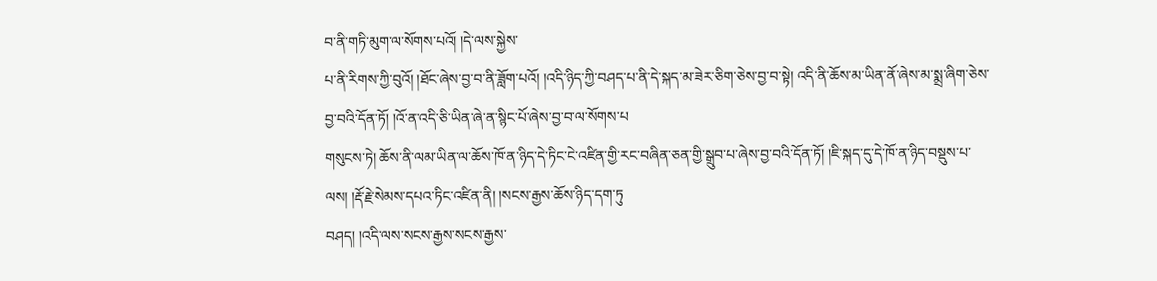བ་ནི་གཏི་མུག་ལ་སོགས་པའོ། །དེ་ལས་སྐྱེས་
པ་ནི་རིགས་ཀྱི་བུའོ། །ཐོང་ཞེས་བྱ་བ་ནི་ཟློག་པའོ། །འདི་ཉིད་ཀྱི་བཤད་པ་ནི་དེ་སྐད་མ་ཟེར་ཅིག་ཅེས་བྱ་བ་སྟེ། འདི་ནི་ཆོས་མ་ཡིན་ནོ་ཞེས་མ་སྨྲ་ཞིག་ཅེས་བྱ་བའི་དོན་ཏོ། །འོ་ན་འདི་ཅི་ཡིན་ཞེ་ན་སྙིང་པོ་ཞེས་བྱ་བ་ལ་སོགས་པ
གསུངས་ཏེ། ཆོས་ནི་ལམ་ཡིན་ལ་ཆོས་ཁོ་ན་ཉིད་དེ་ཏིང་ངེ་འཛིན་གྱི་རང་བཞིན་ཅན་གྱི་སྒྲུབ་པ་ཞེས་བྱ་བའི་དོན་ཏོ། །ཇི་སྐད་དུ་དེ་ཁོ་ན་ཉིད་བསྡུས་པ་ལས། །རྡོ་རྗེ་སེམས་དཔའ་ཏིང་འཛིན་ནི། །སངས་རྒྱས་ཆོས་ཉིད་དག་ཏུ
བཤད། །འདི་ལས་སངས་རྒྱས་སངས་རྒྱས་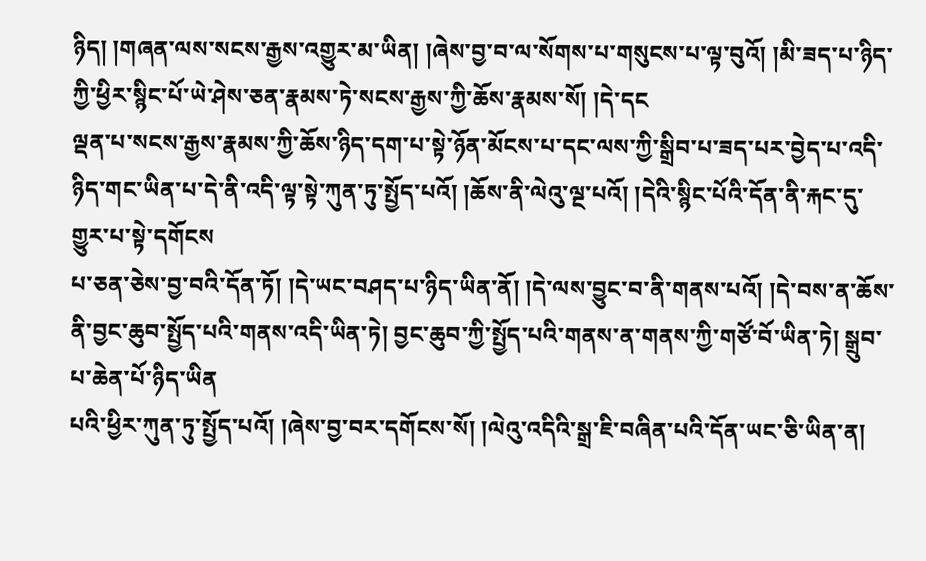ཉིད། །གཞན་ལས་སངས་རྒྱས་འགྱུར་མ་ཡིན། །ཞེས་བྱ་བ་ལ་སོགས་པ་གསུངས་པ་ལྟ་བུའོ། །མི་ཟད་པ་ཉིད་ཀྱི་ཕྱིར་སྙིང་པོ་ཡེ་ཤེས་ཅན་རྣམས་ཏེ་སངས་རྒྱས་ཀྱི་ཆོས་རྣམས་སོ། །དེ་དང
ལྡན་པ་སངས་རྒྱས་རྣམས་ཀྱི་ཆོས་ཉིད་དག་པ་སྟེ་ཉོན་མོངས་པ་དང་ལས་ཀྱི་སྒྲིབ་པ་ཟད་པར་བྱེད་པ་འདི་ཉིད་གང་ཡིན་པ་དེ་ནི་འདི་ལྟ་སྟེ་ཀུན་ཏུ་སྤྱོད་པའོ། །ཆོས་ནི་ལེའུ་ལྔ་པའོ། །དེའི་སྙིང་པོའི་དོན་ནི་རྐང་དུ་གྱུར་པ་སྟེ་དགོངས
པ་ཅན་ཅེས་བྱ་བའི་དོན་ཏོ། །དེ་ཡང་བཤད་པ་ཉིད་ཡིན་ནོ། །དེ་ལས་བྱུང་བ་ནི་གནས་པའོ། །དེ་བས་ན་ཆོས་ནི་བྱང་ཆུབ་སྤྱོད་པའི་གནས་འདི་ཡིན་ཏེ། བྱང་ཆུབ་ཀྱི་སྤྱོད་པའི་གནས་ན་གནས་ཀྱི་གཙོ་བོ་ཡིན་ཏེ། སྒྲུབ་པ་ཆེན་པོ་ཉིད་ཡིན
པའི་ཕྱིར་ཀུན་ཏུ་སྤྱོད་པའོ། །ཞེས་བྱ་བར་དགོངས་སོ། །ལེའུ་འདིའི་སྒྲ་ཇི་བཞིན་པའི་དོན་ཡང་ཅི་ཡིན་ན།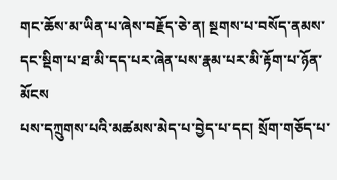གང་ཆོས་མ་ཡིན་པ་ཞེས་བརྗོད་ཅེ་ན། སྔགས་པ་བསོད་ནམས་དང་སྡིག་པ་ཐ་མི་དད་པར་ཞེན་པས་རྣམ་པར་མི་རྟོག་པ་ཉོན་མོངས
པས་དཀྲུགས་པའི་མཚམས་མེད་པ་བྱེད་པ་དང། སྲོག་གཅོད་པ་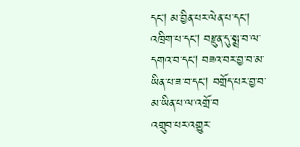དང། མ་བྱིན་པར་ལེན་པ་དང། འཁྲིག་པ་དང། བརྫུན་དུ་སྨྲ་བ་ལ་དགའ་བ་དང། བཟའ་བར་བྱ་བ་མ་ཡིན་པ་ཟ་བ་དང། བགྲོད་པར་བྱ་བ་མ་ཡིན་པ་ལ་འགྲོ་བ
འགྲུབ་པར་འགྱུར་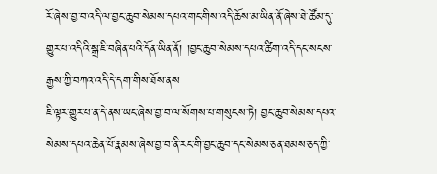རོ་ཞེས་བྱ་བ་འདི་ལ་བྱང་ཆུབ་སེམས་དཔའ་གང་གིས་འདི་ཆོས་མ་ཡིན་ནོ་ཞེས་ཐེ་ཚོམ་དུ་གྱུར་པ་འདིའི་སྒྲ་ཇི་བཞིན་པའི་དོན་ཡིན་ནོ། །བྱང་ཆུབ་སེམས་དཔའ་ཚིག་འདི་དང་སངས་རྒྱས་ཀྱི་བཀའ་འདི་དེ་དག་གིས་ཐོས་ནས
ཇི་ལྟར་གྱུར་པ་ན་དེ་ནས་ཡང་ཞེས་བྱ་བ་ལ་སོགས་པ་གསུངས་ཏེ། བྱང་ཆུབ་སེམས་དཔའ་སེམས་དཔའ་ཆེན་པོ་རྣམས་ཞེས་བྱ་བ་ནི་རང་གི་བྱང་ཆུབ་དང་སེམས་ཅན་ཐམས་ཅད་ཀྱི་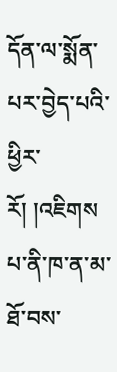དོན་ལ་སྨོན་པར་བྱེད་པའི་ཕྱིར་རོ། །འཇིགས
པ་ནི་ཁ་ན་མ་ཐོ་བས་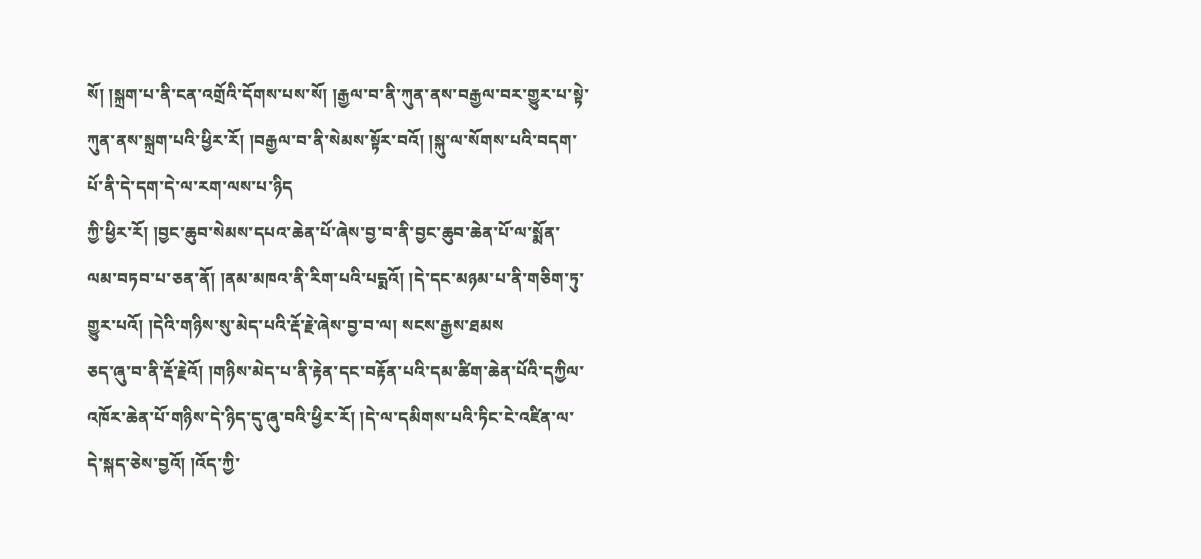སོ། །སྐྲག་པ་ནི་ངན་འགྲོའི་དོགས་པས་སོ། །རྒྱལ་བ་ནི་ཀུན་ནས་བརྒྱལ་བར་གྱུར་པ་སྟེ་ཀུན་ནས་སྐྲག་པའི་ཕྱིར་རོ། །བརྒྱལ་བ་ནི་སེམས་སྟོར་བའོ། །སྐུ་ལ་སོགས་པའི་བདག་པོ་ནི་དེ་དག་དེ་ལ་རག་ལས་པ་ཉིད
ཀྱི་ཕྱིར་རོ། །བྱང་ཆུབ་སེམས་དཔའ་ཆེན་པོ་ཞེས་བྱ་བ་ནི་བྱང་ཆུབ་ཆེན་པོ་ལ་སྨོན་ལམ་བཏབ་པ་ཅན་ནོ། །ནམ་མཁའ་ནི་རིག་པའི་པདྨའོ། །དེ་དང་མཉམ་པ་ནི་གཅིག་ཏུ་གྱུར་པའོ། །དེའི་གཉིས་སུ་མེད་པའི་རྡོ་རྗེ་ཞེས་བྱ་བ་ལ། སངས་རྒྱས་ཐམས
ཅད་ཞུ་བ་ནི་རྡོ་རྗེའོ། །གཉིས་མེད་པ་ནི་རྟེན་དང་བརྟོན་པའི་དམ་ཚིག་ཆེན་པོའི་དཀྱིལ་འཁོར་ཆེན་པོ་གཉིས་དེ་ཉིད་དུ་ཞུ་བའི་ཕྱིར་རོ། །དེ་ལ་དམིགས་པའི་ཏིང་ངེ་འཛིན་ལ་དེ་སྐད་ཅེས་བྱའོ། །འོད་ཀྱི་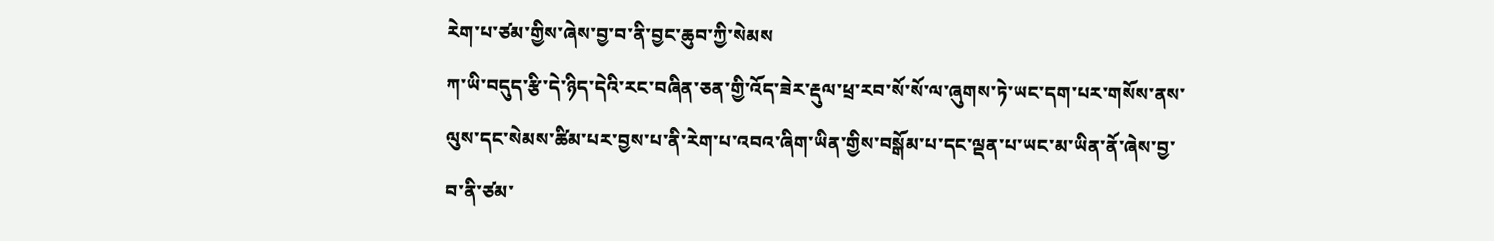རེག་པ་ཙམ་གྱིས་ཞེས་བྱ་བ་ནི་བྱང་ཆུབ་ཀྱི་སེམས
ཀ་ཡི་བདུད་རྩི་དེ་ཉིད་དེའི་རང་བཞིན་ཅན་གྱི་འོད་ཟེར་རྡུལ་ཕྲ་རབ་སོ་སོ་ལ་ཞུགས་ཏེ་ཡང་དག་པར་གསོས་ནས་ལུས་དང་སེམས་ཚིམ་པར་བྱས་པ་ནི་རེག་པ་འབའ་ཞིག་ཡིན་གྱིས་བསྒོམ་པ་དང་ལྡན་པ་ཡང་མ་ཡིན་ནོ་ཞེས་བྱ་བ་ནི་ཙམ་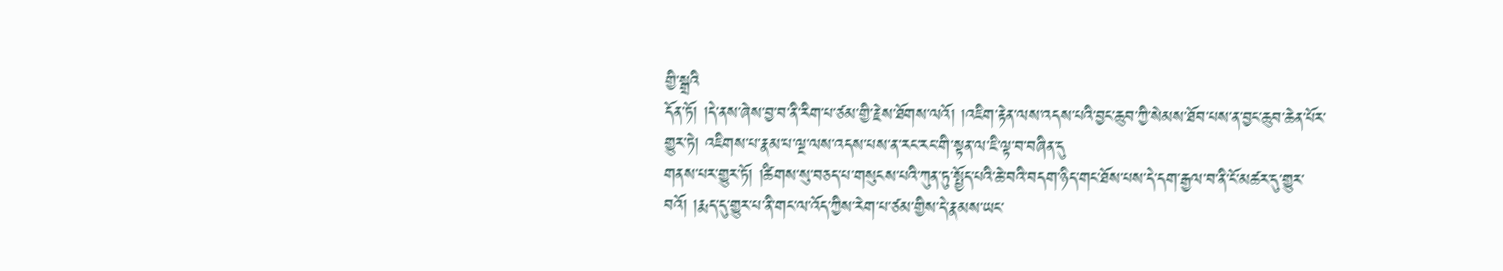གྱི་སྒྲའི
དོན་ཏོ། །དེ་ནས་ཞེས་བྱ་བ་ནི་རིག་པ་ཙམ་གྱི་རྗེས་ཐོགས་ལའོ། །འཇིག་རྟེན་ལས་འདས་པའི་བྱང་ཆུབ་ཀྱི་སེམས་ཐོབ་པས་ན་བྱང་ཆུབ་ཆེན་པོར་གྱུར་ཏེ། འཇིགས་པ་རྣམ་པ་ལྔ་ལས་འདས་པས་ན་རང་རང་གི་སྟན་ལ་ཇི་ལྟ་བ་བཞིན་དུ
གནས་པར་གྱུར་ཏོ། །ཚིགས་སུ་བཅད་པ་གསུངས་པའི་ཀུན་ཏུ་སྤྱོད་པའི་ཆེ་བའི་བདག་ཉིད་གང་ཐོས་པས་དེ་དག་རྒྱལ་བ་ནི་ངོ་མཚར་དུ་གྱུར་བའོ། །རྨད་དུ་གྱུར་པ་ནི་གང་ལ་འོད་ཀྱིས་རེག་པ་ཙམ་གྱིས་དེ་རྣམས་ཡང་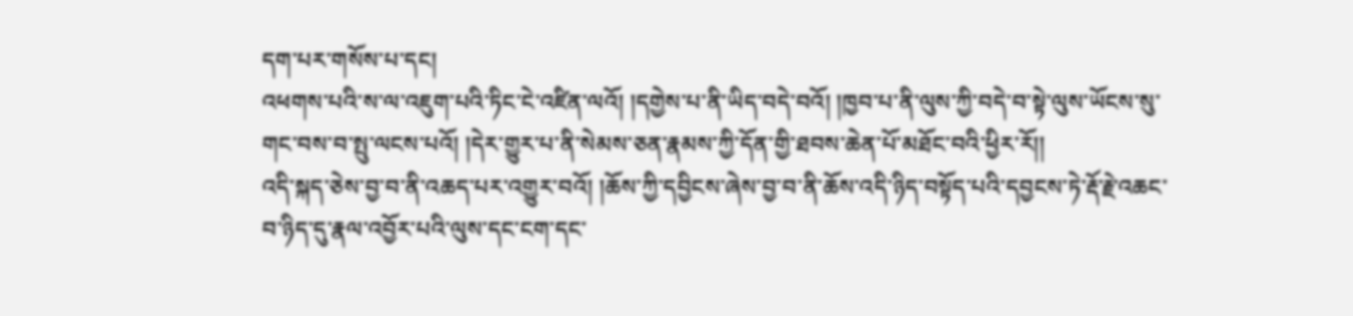དག་པར་གསོས་པ་དང།
འཕགས་པའི་ས་ལ་འཇུག་པའི་ཏིང་ངེ་འཛིན་ལའོ། །དགྱེས་པ་ནི་ཡིད་བདེ་བའོ། །ཁྱབ་པ་ནི་ལུས་ཀྱི་བདེ་བ་སྟེ་ལུས་ཡོངས་སུ་གང་བས་བ་སྤུ་ལངས་པའོ། །དེར་གྱུར་པ་ནི་སེམས་ཅན་རྣམས་ཀྱི་དོན་གྱི་ཐབས་ཆེན་པོ་མཐོང་བའི་ཕྱིར་རོ།།
འདི་སྐད་ཅེས་བྱ་བ་ནི་འཆད་པར་འགྱུར་བའོ། །ཆོས་ཀྱི་དབྱིངས་ཞེས་བྱ་བ་ནི་ཆོས་འདི་ཉིད་བསྟོད་པའི་དབྱངས་ཏེ་རྡོ་རྗེ་འཆང་བ་ཉིད་དུ་རྣལ་འབྱོར་པའི་ལུས་དང་ངག་དང་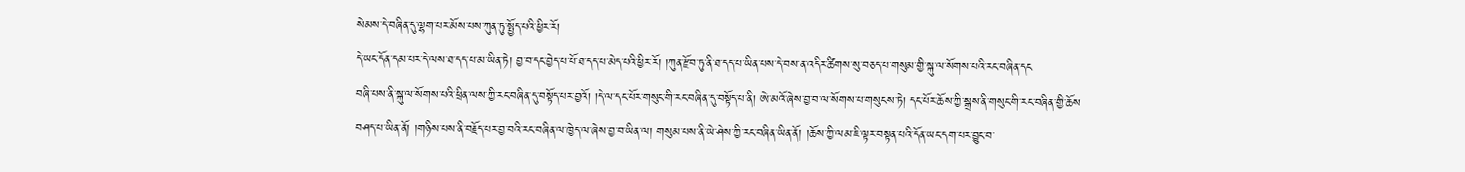སེམས་དེ་བཞིན་དུ་ལྷག་པར་མོས་པས་ཀུན་ཏུ་སྤྱོད་པའི་ཕྱིར་རོ།
དེ་ཡང་དོན་དམ་པར་དེ་ལས་ཐ་དད་པ་མ་ཡིན་ཏེ། བྱ་བ་དང་བྱེད་པ་པོ་ཐ་དད་པ་མེད་པའི་ཕྱིར་རོ། །ཀུན་རྫོབ་ཏུ་ནི་ཐ་དད་པ་ཡིན་པས་དེ་བས་ན་འདིར་ཚིགས་སུ་བཅད་པ་གསུམ་གྱི་སྐུ་ལ་སོགས་པའི་རང་བཞིན་དང
བཞི་པས་ནི་སྐུ་ལ་སོགས་པའི་ཕྲིན་ལས་ཀྱི་རང་བཞིན་དུ་བསྟོད་པར་བྱའོ། །དེ་ལ་དང་པོར་གསུང་གི་རང་བཞིན་དུ་བསྟོད་པ་ནི། ཨེ་མའོ་ཞེས་བྱ་བ་ལ་སོགས་པ་གསུངས་ཏེ། དང་པོར་ཆོས་ཀྱི་སྒྲས་ནི་གསུང་གི་རང་བཞིན་གྱི་ཆོས
བཤད་པ་ཡིན་ནོ། །གཉིས་པས་ནི་བརྗོད་པར་བྱ་བའི་རང་བཞིན་ལ་ཁྱེད་ལ་ཞེས་བྱ་བ་ཡིན་ལ། གསུམ་པས་ནི་ཡེ་ཤེས་ཀྱི་རང་བཞིན་ཡིན་ནོ། །ཆོས་ཀྱི་ལམ་ཇི་ལྟར་བསྟན་པའི་དོན་ཡང་དག་པར་བྱུང་བ་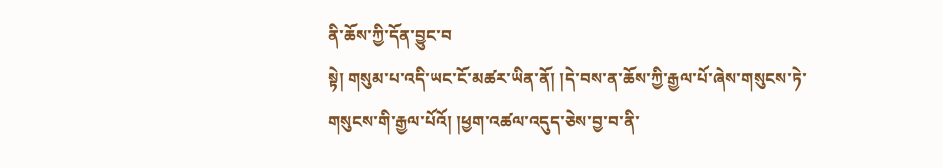ནི་ཆོས་ཀྱི་དོན་བྱུང་བ
སྟེ། གསུམ་པ་འདི་ཡང་ངོ་མཚར་ཡིན་ནོ། །དེ་བས་ན་ཆོས་ཀྱི་རྒྱལ་པོ་ཞེས་གསུངས་ཏེ་གསུངས་གི་རྒྱལ་པོའོ། །ཕྱག་འཚལ་འདུད་ཅེས་བྱ་བ་ནི་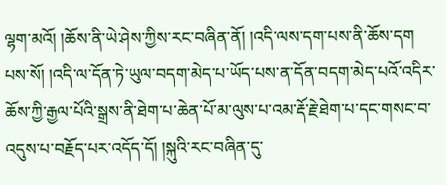ལྷག་མའོ། །ཆོས་ནི་ཡེ་ཤེས་ཀྱིས་རང་བཞིན་ནོ། །འདི་ལས་དག་པས་ནི་ཆོས་དག
པས་སོ། །འདི་ལ་དོན་ཏེ་ཡུལ་བདག་མེད་པ་ཡོད་པས་ན་དོན་བདག་མེད་པའོ་འདིར་ཆོས་ཀྱི་རྒྱལ་པོའི་སྒྲས་ནི་ཐེག་པ་ཆེན་པོ་མ་ལུས་པ་འམ་རྡོ་རྗེ་ཐེག་པ་དང་གསང་བ་འདུས་པ་བརྗོད་པར་འདོད་དོ། །སྐུའི་རང་བཞིན་དུ་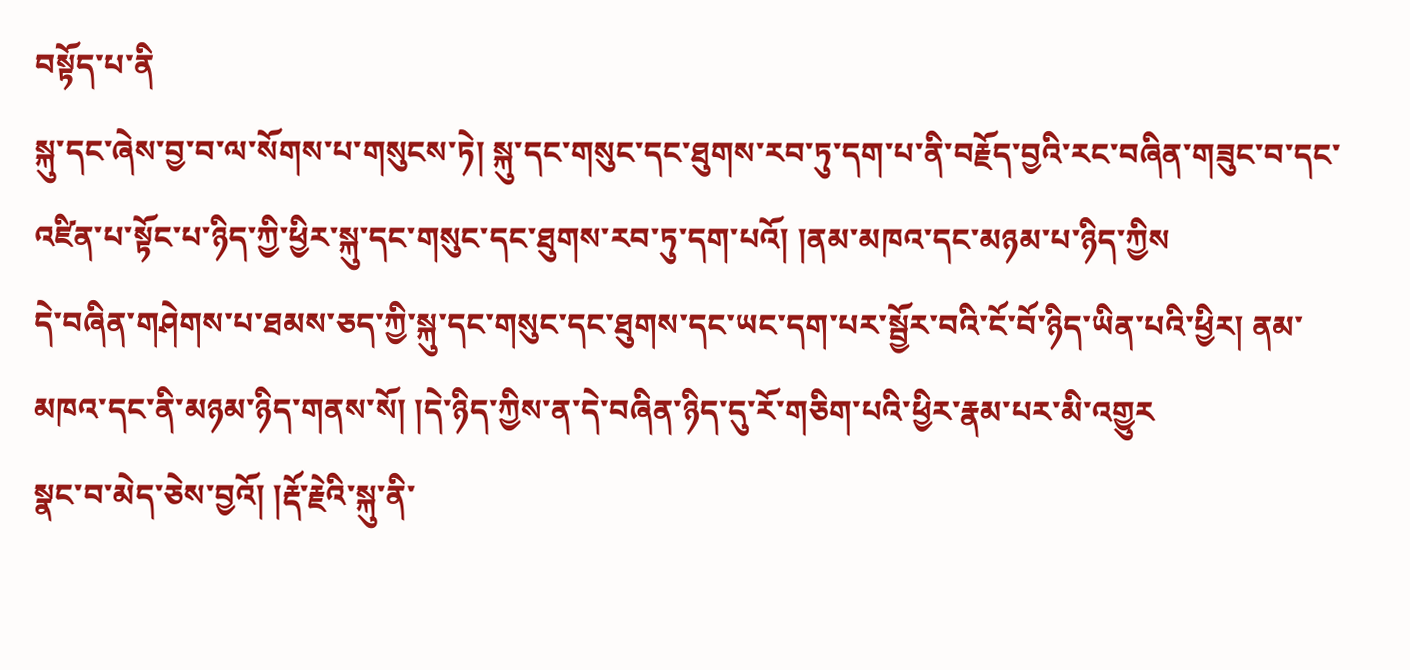བསྟོད་པ་ནི
སྐུ་དང་ཞེས་བྱ་བ་ལ་སོགས་པ་གསུངས་ཏེ། སྐུ་དང་གསུང་དང་ཐུགས་རབ་ཏུ་དག་པ་ནི་བརྗོད་བྱའི་རང་བཞིན་གཟུང་བ་དང་འཛིན་པ་སྟོང་པ་ཉིད་ཀྱི་ཕྱིར་སྐུ་དང་གསུང་དང་ཐུགས་རབ་ཏུ་དག་པའོ། །ནམ་མཁའ་དང་མཉམ་པ་ཉིད་ཀྱིས
དེ་བཞིན་གཤེགས་པ་ཐམས་ཅད་ཀྱི་སྐུ་དང་གསུང་དང་ཐུགས་དང་ཡང་དག་པར་སྦྱོར་བའི་ངོ་བོ་ཉིད་ཡིན་པའི་ཕྱིར། ནམ་མཁའ་དང་ནི་མཉམ་ཉིད་གནས་སོ། །དེ་ཉིད་ཀྱིས་ན་དེ་བཞིན་ཉིད་དུ་རོ་གཅིག་པའི་ཕྱིར་རྣམ་པར་མི་འགྱུར
སྣང་བ་མེད་ཅེས་བྱའོ། །རྡོ་རྗེའི་སྐུ་ནི་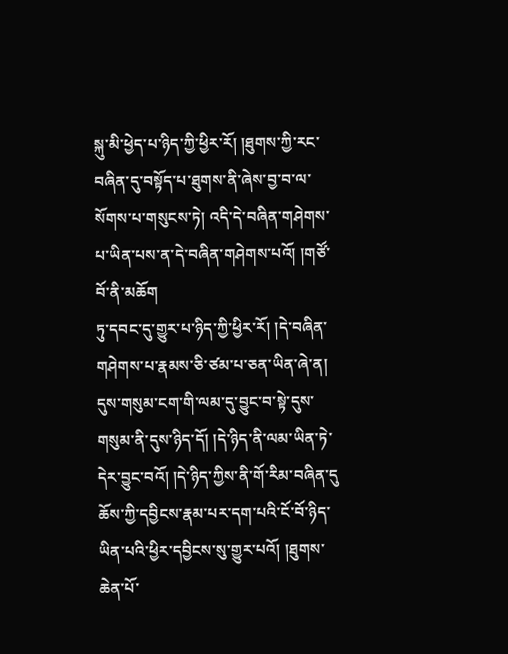སྐུ་མི་ཕྱེད་པ་ཉིད་ཀྱི་ཕྱིར་རོ། །ཐུགས་ཀྱི་རང་བཞིན་དུ་བསྟོད་པ་ཐུགས་ནི་ཞེས་བྱ་བ་ལ་སོགས་པ་གསུངས་ཏེ། འདི་དེ་བཞིན་གཤེགས་པ་ཡིན་པས་ན་དེ་བཞིན་གཤེགས་པའོ། །གཙོ་བོ་ནི་མཆོག
ཏུ་དབང་དུ་གྱུར་པ་ཉིད་ཀྱི་ཕྱིར་རོ། །དེ་བཞིན་གཤེགས་པ་རྣམས་ཅི་ཙམ་པ་ཅན་ཡིན་ཞེ་ན། དུས་གསུམ་ངག་གི་ལམ་དུ་བྱུང་བ་སྟེ་དུས་གསུམ་ནི་དུས་ཉིད་དོ། །དེ་ཉིད་ནི་ལམ་ཡིན་ཏེ་དེར་བྱུང་བའོ། །དེ་ཉིད་ཀྱིས་ནི་གོ་རིམ་བཞིན་དུ
ཆོས་ཀྱི་དབྱིངས་རྣམ་པར་དག་པའི་ངོ་བོ་ཉིད་ཡིན་པའི་ཕྱིར་དབྱིངས་སུ་གྱུར་པའོ། །ཐུགས་ཆེན་པོ་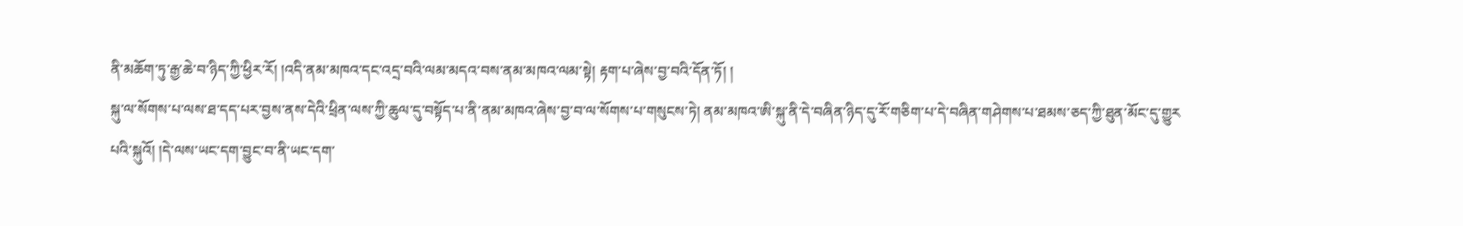ནི་མཆོག་ཏུ་རྒྱ་ཆེ་བ་ཉིད་ཀྱི་ཕྱིར་རོ། །འདི་ནམ་མཁའ་དང་འདྲ་བའི་ལམ་མདའ་བས་ནམ་མཁའ་ལམ་སྟེ། རྟག་པ་ཞེས་བྱ་བའི་དོན་ཏོ། །
སྐུ་ལ་སོགས་པ་ལས་ཐ་དད་པར་བྱས་ནས་དེའི་ཕྲིན་ལས་ཀྱི་ཆུལ་དུ་བསྟོད་པ་ནི་ནམ་མཁའ་ཞེས་བྱ་བ་ལ་སོགས་པ་གསུངས་ཏེ། ནམ་མཁའ་ཨི་སྐུ་ནི་དེ་བཞིན་ཉིད་དུ་རོ་གཅིག་པ་དེ་བཞིན་གཤེགས་པ་ཐམས་ཅད་ཀྱི་ཐུན་མོང་དུ་གྱུར
པའི་སྐུའོ། །དེ་ལས་ཡང་དག་བྱུང་བ་ནི་ཡང་དག་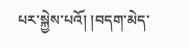པར་སྐྱེས་པའོ། །བདག་མེད་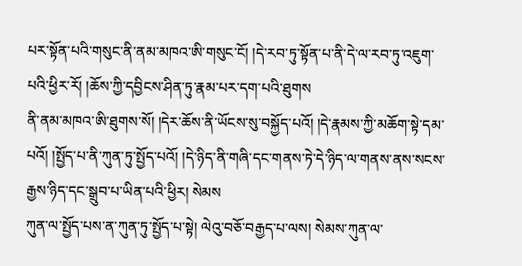པར་སྟོན་པའི་གསུང་ནི་ནམ་མཁའ་ཨི་གསུང་ངོ། །དེ་རབ་ཏུ་སྟོན་པ་ནི་དེ་ལ་རབ་ཏུ་འཇུག་པའི་ཕྱིར་རོ། །ཆོས་ཀྱི་དབྱིངས་ཤིན་ཏུ་རྣམ་པར་དག་པའི་ཐུགས
ནི་ནམ་མཁའ་ཨི་ཐུགས་སོ། །དེར་ཆོས་ནི་ཡོངས་སུ་བསྐྱོད་པའོ། །དེ་རྣམས་ཀྱི་མཆོག་སྟེ་དམ་པའོ། །སྤྱོད་པ་ནི་ཀུན་ཏུ་སྤྱོད་པའོ། །དེ་ཉིད་ནི་གཞི་དང་གནས་ཏེ་དེ་ཉིད་ལ་གནས་ནས་སངས་རྒྱས་ཉིད་དང་སྒྲུབ་པ་ཡིན་པའི་ཕྱིར། སེམས
ཀུན་ལ་སྤྱོད་པས་ན་ཀུན་ཏུ་སྤྱོད་པ་སྟེ། ལེའུ་བཅོ་བརྒྱད་པ་ལས། སེམས་ཀུན་ལ་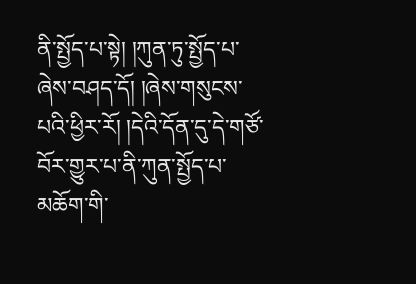ནི་སྤྱོད་པ་སྟེ། །ཀུན་ཏུ་སྤྱོད་པ་ཞེས་བཤད་དོ། །ཞེས་གསུངས་པའི་ཕྱིར་རོ། །དེའི་དོན་དུ་དེ་གཙོ་བོར་གྱུར་པ་ནི་ཀུན་སྤྱོད་པ་མཆོག་གི་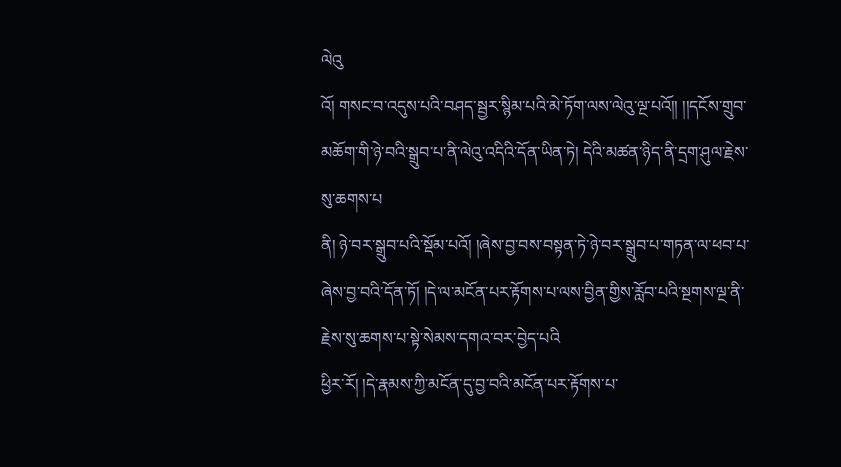ལེའུ
འོ། གསང་བ་འདུས་པའི་བཤད་སྦྱར་སྙིམ་པའི་མེ་ཏོག་ལས་ལེའུ་ལྔ་པའོ།། །།དངོས་གྲུབ་མཆོག་གི་ཉེ་བའི་སྒྲུབ་པ་ནི་ལེའུ་འདིའི་དོན་ཡིན་ཏེ། དེའི་མཚན་ཉིད་ནི་དྲག་ཤུལ་རྗེས་སུ་ཆགས་པ
ནི། ཉེ་བར་སྒྲུབ་པའི་སྡོམ་པའོ། །ཞེས་བྱ་བས་བསྟན་ཏེ་ཉེ་བར་སྒྲུབ་པ་གཏན་ལ་ཕབ་པ་ཞེས་བྱ་བའི་དོན་ཏོ། །དེ་ལ་མངོན་པར་རྟོགས་པ་ལས་བྱིན་གྱིས་རློབ་པའི་སྔགས་ལྔ་ནི་རྗེས་སུ་ཆགས་པ་སྟེ་སེམས་དགའ་བར་བྱེད་པའི
ཕྱིར་རོ། །དེ་རྣམས་ཀྱི་མངོན་དུ་བྱ་བའི་མངོན་པར་རྟོགས་པ་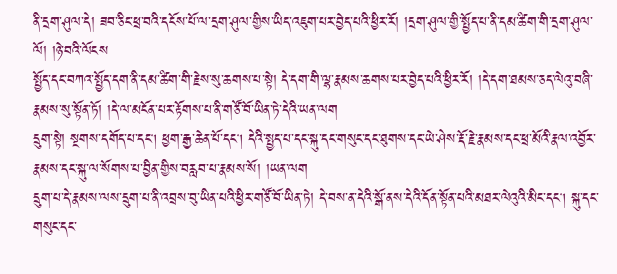ནི་དྲག་ཤུལ་དེ། ཟབ་ཅིང་ཕྲ་བའི་དངོས་པོ་ལ་དྲག་ཤུལ་གྱིས་ཡིད་འཇུག་པར་བྱེད་པའི་ཕྱིར་རོ། །དྲག་ཤུལ་གྱི་སྤྱོད་པ་ནི་དམ་ཚིག་གི་དྲག་ཤུལ་ལོ། །ཉེ་བའི་ལོངས
སྤྱོད་དང་བཀའ་སྤྱོད་དག་ནི་དམ་ཚིག་གི་རྗེས་སུ་ཆགས་པ་སྟེ། དེ་དག་གི་ལྷ་རྣམས་ཆགས་པར་བྱེད་པའི་ཕྱིར་རོ། །དེ་དག་ཐམས་ཅད་ལེའུ་བཞི་རྣམས་སུ་སྟོན་ཏོ། །དེ་ལ་མངོན་པར་རྟོགས་པ་ནི་གཙོ་བོ་ཡིན་ཏེ་དེའི་ཡན་ལག
དྲུག་སྟེ། སྔགས་དགོད་པ་དང། ཕྱག་རྒྱ་ཆེན་པོ་དང། དེའི་སྤྱད་པ་དང་སྐུ་དང་གསུང་དང་ཐུགས་དང་ཡེ་ཤེས་རྡོ་རྗེ་རྣམས་དང་ཕྲ་མོའི་རྣལ་འབྱོར་རྣམས་དང་སྐུ་ལ་སོགས་པ་བྱིན་གྱིས་བརླབ་པ་རྣམས་སོ། །ཡན་ལག
དྲུག་པ་དེ་རྣམས་ལས་དྲུག་པ་ནི་འབྲས་བུ་ཡིན་པའི་ཕྱིར་གཙོ་བོ་ཡིན་ཏེ། དེ་བས་ན་དེའི་སྒོ་ནས་དེའི་དོན་སྟོན་པའི་མཐར་ལེའུའི་མིང་དང། སྐུ་དང་གསུང་དང་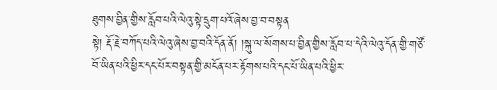ཐུགས་བྱིན་གྱིས་རློབ་པའི་ལེའུ་སྟེ་དྲུག་པའོ་ཞེས་བྱ་བ་བསྟན
སྟེ། རྡོ་རྗེ་བཀོད་པའི་ལེའུ་ཞེས་བྱ་བའི་དོན་ནོ། །སྐུ་ལ་སོགས་པ་བྱིན་གྱིས་རློབ་པ་དེའི་ལེའུ་དོན་གྱི་གཙོ་བོ་ཡིན་པའི་ཕྱིར་དང་པོར་བསྟན་གྱི་མངོན་པར་རྟོགས་པའི་དང་པོ་ཡིན་པའི་ཕྱིར་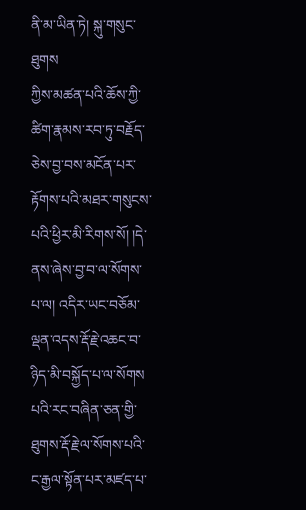ནི་མ་ཡིན་ཏེ། སྐུ་གསུང་ཐུགས
ཀྱིས་མཚན་པའི་ཆོས་ཀྱི་ཚིག་རྣམས་རབ་ཏུ་བརྗོད་ཅེས་བྱ་བས་མངོན་པར་རྟོགས་པའི་མཐར་གསུངས་པའི་ཕྱིར་མི་རིགས་སོ། །དེ་ནས་ཞེས་བྱ་བ་ལ་སོགས་པ་ལ། འདིར་ཡང་བཅོམ་ལྡན་འདས་རྡོ་རྗེ་འཆང་བ་ཉིད་མི་བསྐྱོད་པ་ལ་སོགས
པའི་རང་བཞིན་ཅན་གྱི་ཐུགས་རྡོ་རྗེ་ལ་སོགས་པའི་ང་རྒྱལ་སྟོན་པར་མཛད་པ་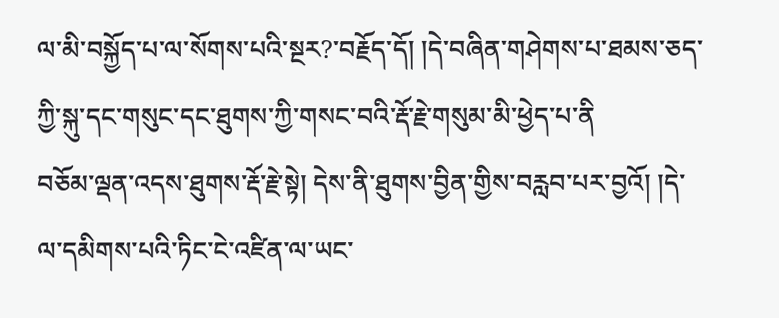ལ་མི་བསྐྱོད་པ་ལ་སོགས་པའི་སྔར?་བརྗོད་དོ། །དེ་བཞིན་གཤེགས་པ་ཐམས་ཅད་ཀྱི་སྐུ་དང་གསུང་དང་ཐུགས་ཀྱི་གསང་བའི་རྡོ་རྗེ་གསུམ་མི་ཕྱེད་པ་ནི
བཅོམ་ལྡན་འདས་ཐུགས་རྡོ་རྗེ་སྟེ། དེས་ནི་ཐུགས་བྱིན་གྱིས་བརླབ་པར་བྱའོ། །དེ་ལ་དམིགས་པའི་ཏིང་ངེ་འཛིན་ལ་ཡང་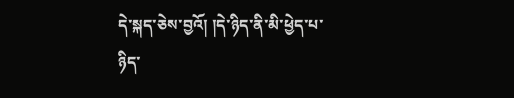དེ་སྐད་ཅེས་བྱའོ། །དེ་ཉིད་ནི་མི་ཕྱེད་པ་ཉིད་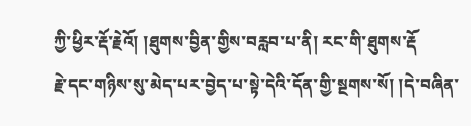ཀྱི་ཕྱིར་རྡོ་རྗེའོ། །ཐུགས་བྱིན་གྱིས་བརླབ་པ་ནི། རང་གི་ཐུགས་རྡོ
རྗེ་དང་གཉིས་སུ་མེད་པར་བྱེད་པ་སྟེ་དེའི་དོན་གྱི་སྔགས་སོ། །དེ་བཞིན་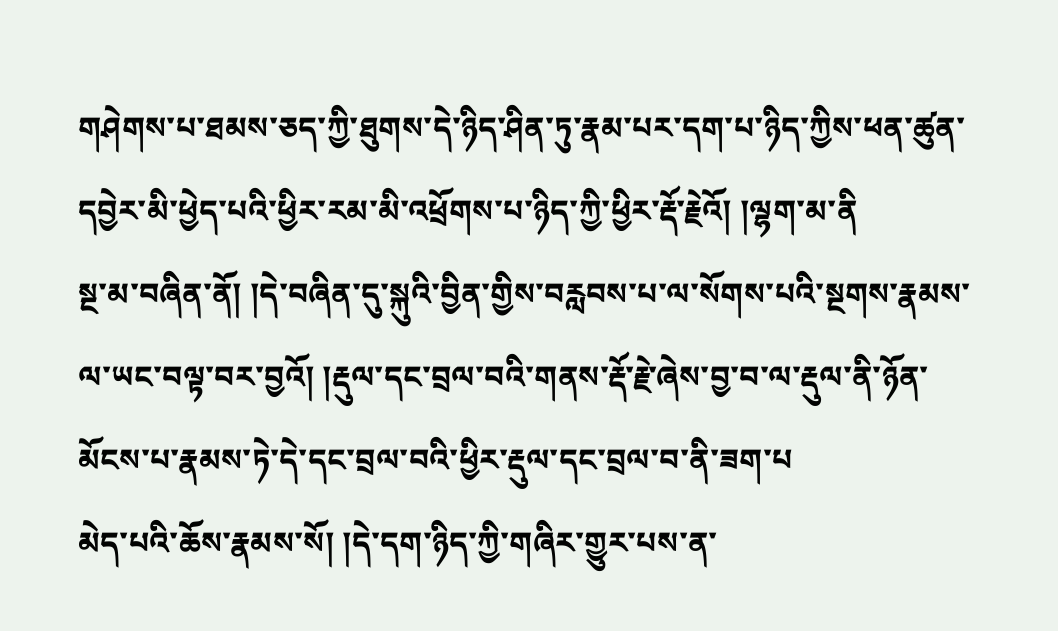གཤེགས་པ་ཐམས་ཅད་ཀྱི་ཐུགས་དེ་ཉིད་ཤིན་ཏུ་རྣམ་པར་དག་པ་ཉིད་ཀྱིས་ཕན་ཚུན་དབྱེར་མི་ཕྱེད་པའི་ཕྱིར་རམ་མི་འཕྲོགས་པ་ཉིད་ཀྱི་ཕྱིར་རྡོ་རྗེའོ། །ལྷག་མ་ནི
སྔ་མ་བཞིན་ནོ། །དེ་བཞིན་དུ་སྐུའི་བྱིན་གྱིས་བརླབས་པ་ལ་སོགས་པའི་སྔགས་རྣམས་ལ་ཡང་བལྟ་བར་བྱའོ། །རྡུལ་དང་བྲལ་བའི་གནས་རྡོ་རྗེ་ཞེས་བྱ་བ་ལ་རྡུལ་ནི་ཉོན་མོངས་པ་རྣམས་ཏེ་དེ་དང་བྲལ་བའི་ཕྱིར་རྡུལ་དང་བྲལ་བ་ནི་ཟག་པ
མེད་པའི་ཆོས་རྣམས་སོ། །དེ་དག་ཉིད་ཀྱི་གཞིར་གྱུར་པས་ན་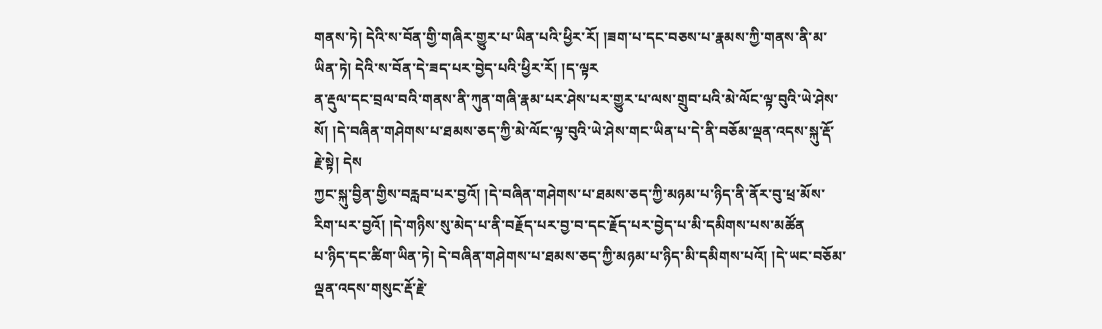གནས་ཏེ། དེའི་ས་བོན་གྱི་གཞིར་གྱུར་པ་ཡིན་པའི་ཕྱིར་རོ། །ཟག་པ་དང་བཅས་པ་རྣམས་ཀྱི་གནས་ནི་མ་ཡིན་ཏེ། དེའི་ས་བོན་དེ་ཟད་པར་བྱེད་པའི་ཕྱིར་རོ། །ད་ལྟར
ན་རྡུལ་དང་བྲལ་བའི་གནས་ནི་ཀུན་གཞི་རྣམ་པར་ཤེས་པར་གྱུར་པ་ལས་གྲུབ་པའི་མེ་ལོང་ལྟ་བུའི་ཡེ་ཤེས་སོ། །དེ་བཞིན་གཤེགས་པ་ཐམས་ཅད་ཀྱི་མེ་ལོང་ལྟ་བུའི་ཡེ་ཤེས་གང་ཡིན་པ་དེ་ནི་བཅོམ་ལྡན་འདས་སྐུ་རྡོ་རྗེ་སྟེ། དེས
ཀྱང་སྐུ་བྱིན་གྱིས་བརླབ་པར་བྱའོ། །དེ་བཞིན་གཤེགས་པ་ཐམས་ཅད་ཀྱི་མཉམ་པ་ཉིད་ནི་ནོར་བུ་ཕྲ་མོས་རིག་པར་བྱའོ། །དེ་གཉིས་སུ་མེད་པ་ནི་བརྗོད་པར་བྱ་བ་དང་རྗོད་པར་བྱེད་པ་མི་དམིགས་པས་མཚོན
པ་ཉིད་དང་ཚིག་ཡིན་ཏེ། དེ་བཞིན་གཤེགས་པ་ཐམས་ཅད་ཀྱི་མཉམ་པ་ཉིད་མི་དམིགས་པའོ། །དེ་ཡང་བཅོམ་ལྡན་འདས་གསུང་རྡོ་རྗེ་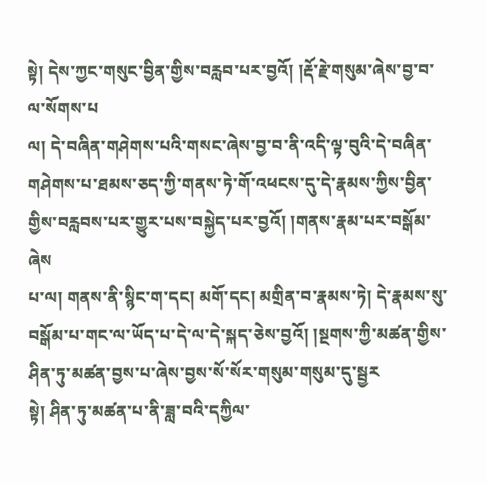སྟེ། དེས་ཀྱང་གསུང་བྱིན་གྱིས་བརླབ་པར་བྱའོ། །རྡོ་རྗེ་གསུམ་ཞེས་བྱ་བ་ལ་སོགས་པ
ལ། དེ་བཞིན་གཤེགས་པའི་གསང་ཞེས་བྱ་བ་ནི་འདི་ལྟ་བུའི་དེ་བཞིན་གཤེགས་པ་ཐམས་ཅད་ཀྱི་གནས་ཏེ་གོ་འཕངས་དུ་དེ་རྣམས་ཀྱིས་བྱིན་གྱིས་བརླབས་པར་གྱུར་པས་བསྐྱེད་པར་བྱའོ། །གནས་རྣམ་པར་བསྒོམ་ཞེས
པ་ལ། གནས་ནི་སྙིང་ག་དང། མགོ་དང། མགྲིན་བ་རྣམས་ཏེ། དེ་རྣམས་སུ་བསྒོམ་པ་གང་ལ་ཡོད་པ་དེ་ལ་དེ་སྐད་ཅེས་བྱའོ། །སྔགས་ཀྱི་མཚན་གྱིས་ཤིན་ཏུ་མཚན་བྱས་པ་ཞེས་བྱས་སོ་སོར་གསུམ་གསུམ་དུ་སྦྱར
སྟེ། ཤིན་ཏུ་མཚན་པ་ནི་ཟླ་བའི་དཀྱིལ་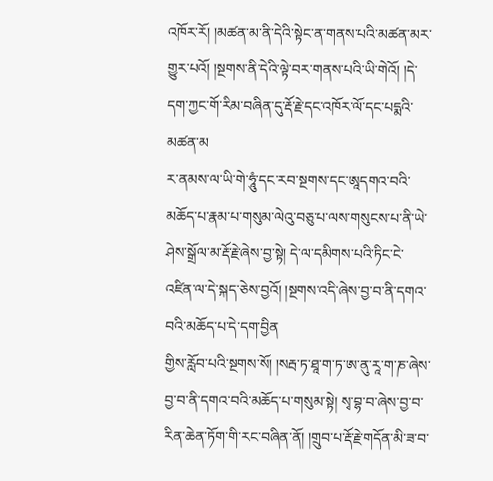འཁོར་རོ། །མཚན་མ་ནི་དེའི་སྟེང་ན་གནས་པའི་མཚན་མར་གྱུར་པའོ། །སྔགས་ནི་དེའི་ལྟེ་བར་གནས་པའི་ཡི་གེའོ། །དེ་དག་ཀྱང་གོ་རིམ་བཞིན་དུ་རྡོ་རྗེ་དང་འཁོར་ལོ་དང་པདྨའི་མཚན་མ
ར་ནམས་ལ་ཡི་གེ་ཧཱུཾ་དང་རབ་སྔགས་དང་ཨཱདགའ་བའི་མཆོད་པ་རྣམ་པ་གསུམ་ལེའུ་བཅུ་པ་ལས་གསུངས་པ་ནི་ཡེ་ཤེས་སྒྲོལ་མ་རྡོ་རྗེ་ཞེས་བྱ་སྟེ། དེ་ལ་དམིགས་པའི་ཏིང་ངེ་འཛིན་ལ་དེ་སྐད་ཅེས་བྱའོ། །སྔགས་འདི་ཞེས་བྱ་བ་ནི་དགའ་བའི་མཆོད་པ་དེ་དག་བྱིན
གྱིས་རློབ་པའི་སྔགས་སོ། །སརྦ་ཏ་ཐཱ་ག་ཏ་ཨ་ནུ་རཱ་ག་ཎ་ཞེས་བྱ་བ་ནི་དགའ་བའི་མཆོད་པ་གསུམ་སྟེ། སྭ་བྷ་བ་ཞེས་བྱ་བ་རིན་ཆེན་ཏོག་གི་རང་བཞིན་ནོ། །གྲུབ་པ་རྡོ་རྗེ་གདོན་མི་ཟ་བ་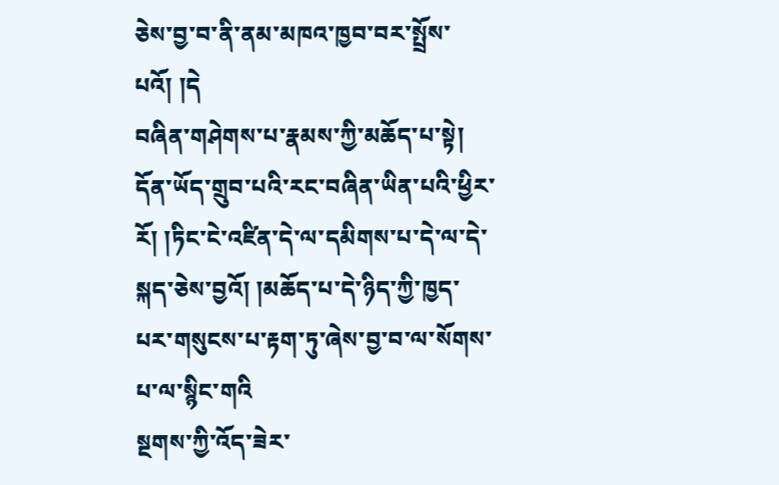ཅེས་བྱ་བ་ནི་ནམ་མཁའ་ཁྱབ་བར་སྤྲོས་པའོ། །དེ
བཞིན་གཤེགས་པ་རྣམས་ཀྱི་མཆོད་པ་སྟེ། དོན་ཡོད་གྲུབ་པའི་རང་བཞིན་ཡིན་པའི་ཕྱིར་རོ། །ཏིང་ངེ་འཛིན་དེ་ལ་དམིགས་པ་དེ་ལ་དེ་སྐད་ཅེས་བྱའོ། །མཆོད་པ་དེ་ཉིད་ཀྱི་ཁྱད་པར་གསུངས་པ་རྟག་ཏུ་ཞེས་བྱ་བ་ལ་སོགས་པ་ལ་སྙིང་གའི
སྔགས་ཀྱི་འོད་ཟེར་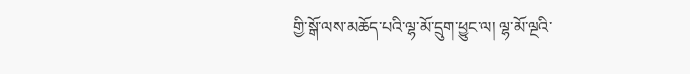གྱི་སྒོ་ལས་མཆོད་པའི་ལྷ་མོ་དྲུག་ཕྱུང་ལ། ལྷ་མོ་ལྔའི་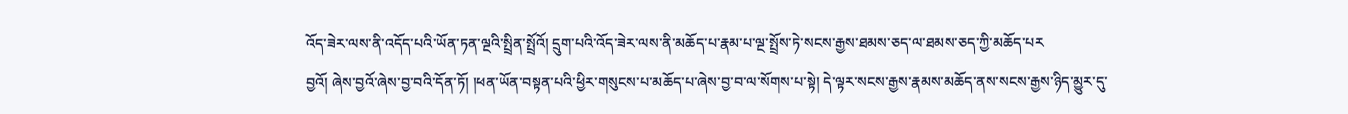འོད་ཟེར་ལས་ནི་འདོད་པའི་ཡོན་ཏན་ལྔའི་སྤྲིན་སྤྲོའོ། དྲུག་པའི་འོད་ཟེར་ལས་ནི་མཆོད་པ་རྣམ་པ་ལྔ་སྤྲོས་ཏེ་སངས་རྒྱས་ཐམས་ཅད་ལ་ཐམས་ཅད་ཀྱི་མཆོད་པར
བྱའོ། ཞེས་བྱའོ་ཞེས་བྱ་བའི་དོན་ཏོ། །ཕན་ཡོན་བསྟན་པའི་ཕྱིར་གསུངས་པ་མཆོད་པ་ཞེས་བྱ་བ་ལ་སོགས་པ་སྟེ། དེ་ལྟར་སངས་རྒྱས་རྣམས་མཆོད་ནས་སངས་རྒྱས་ཉིད་མྱུར་དུ་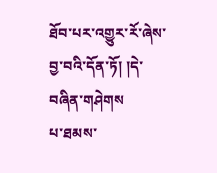ཐོབ་པར་འགྱུར་རོ་ཞེས་བྱ་བའི་དོན་ཏོ། །དེ་བཞིན་གཤེགས
པ་ཐམས་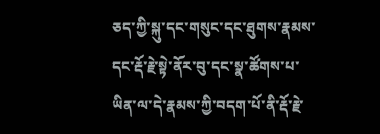ཅད་ཀྱི་སྐུ་དང་གསུང་དང་ཐུགས་རྣམས་དང་རྡོ་རྗེ་སྟེ་ནོར་བུ་དང་སྣ་ཚོགས་པ་ཡིན་ལ་དེ་རྣམས་ཀྱི་བདག་པོ་ནི་རྡོ་རྗེ་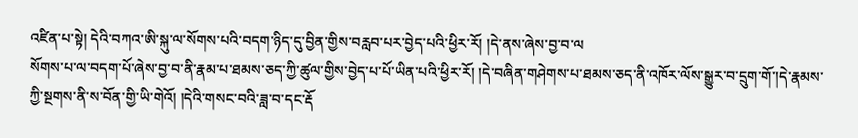འཛིན་པ་སྟེ། དེའི་བཀའ་ཨི་སྐུ་ལ་སོགས་པའི་བདག་ཉིད་དུ་བྱིན་གྱིས་བརླབ་པར་བྱེད་པའི་ཕྱིར་རོ། །དེ་ནས་ཞེས་བྱ་བ་ལ
སོགས་པ་ལ་བདག་པོ་ཞེས་བྱ་བ་ནི་རྣམ་པ་ཐམས་ཅད་ཀྱི་ཚུལ་གྱིས་བྱེད་པ་པོ་ཡིན་པའི་ཕྱིར་རོ། །དེ་བཞིན་གཤེགས་པ་ཐམས་ཅད་ནི་འཁོར་ལོས་སྒྱུར་བ་དྲུག་གོ་།དེ་རྣམས་ཀྱི་སྔགས་ནི་ས་བོན་གྱི་ཡི་གེའོ། །དེའི་གསང་བའི་ཟླ་བ་དང་རྡོ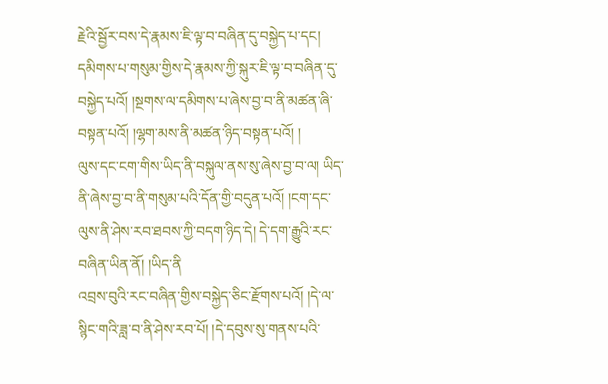རྗེའི་སྦྱོར་བས་དེ་རྣམས་ཇི་ལྟ་བ་བཞིན་དུ་བསྐྱེད་པ་དང། དམིགས་པ་གསུམ་གྱིས་དེ་རྣམས་ཀྱི་སྐུར་ཇི་ལྟ་བ་བཞིན་དུ་བསྐྱེད་པའོ། །སྔགས་ལ་དམིགས་པ་ཞེས་བྱ་བ་ནི་མཚན་ཞི་བསྟན་པའོ། །ལྷག་མས་ནི་མཚན་ཉིད་བསྟན་པའོ། །
ལུས་དང་ངག་གིས་ཡིད་ནི་བསྐུལ་ནས་སུ་ཞེས་བྱ་བ་ལ། ཡིད་ནི་ཞེས་བྱ་བ་ནི་གསུམ་པའི་དོན་གྱི་བདུན་པའོ། །ངག་དང་ལུས་ནི་ཤེས་རབ་ཐབས་ཀྱི་བདག་ཉིད་དེ། དེ་དག་རྒྱུའི་རང་བཞིན་ཡིན་ནོ། །ཡིད་ནི
འབྲས་བུའི་རང་བཞིན་གྱིས་བསྐྱེད་ཅིང་རྫོགས་པའོ། །དེ་ལ་སྙིང་གའི་ཟླ་བ་ནི་ཤེས་རབ་པོ། །དེ་དབུས་སུ་གནས་པའི་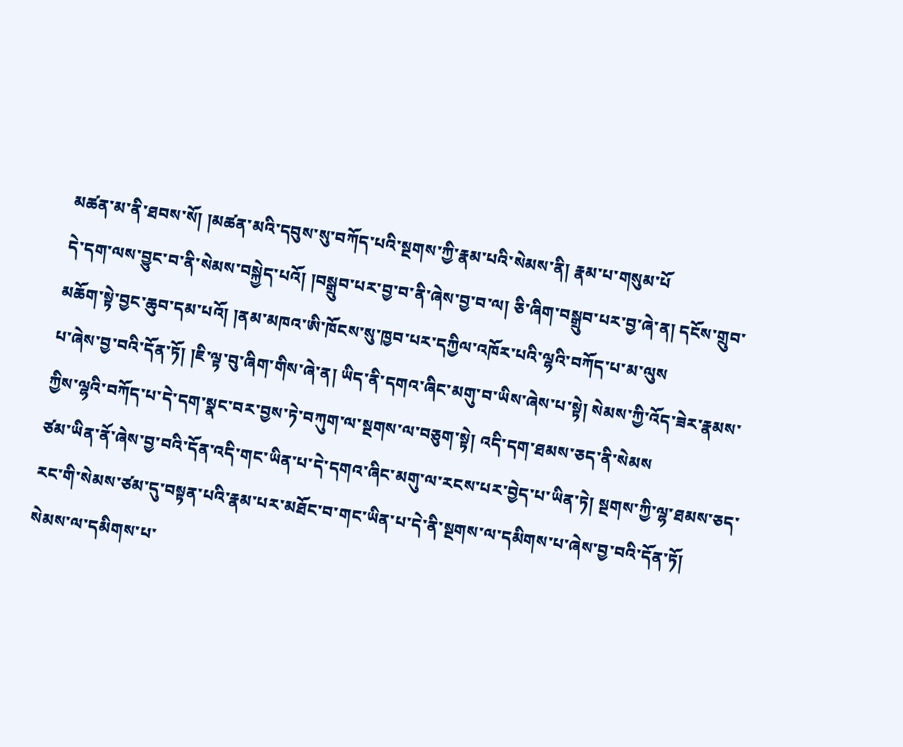མཚན་མ་ནི་ཐབས་སོ། །མཚན་མའི་དབུས་སུ་བཀོད་པའི་སྔགས་ཀྱི་རྣམ་པའི་སེམས་ནི། རྣམ་པ་གསུམ་པོ
དེ་དག་ལས་བྱུང་བ་ནི་སེམས་བསྐྱེད་པའོ། །བསྒྲུབ་པར་བྱ་བ་ནི་ཞེས་བྱ་བ་ལ། ཅི་ཞིག་བསྒྲུབ་པར་བྱ་ཞེ་ན། དངོས་གྲུབ་མཆོག་སྟེ་བྱང་ཆུབ་དམ་པའོ། །ནམ་མཁའ་ཨི་ཁོངས་སུ་ཁྱབ་པར་དཀྱིལ་འཁོར་པའི་ལྷའི་བཀོད་པ་མ་ལུས
པ་ཞེས་བྱ་བའི་དོན་ཏོ། །ཇི་ལྟ་བུ་ཞིག་གིས་ཞེ་ན། ཡིད་ནི་དགའ་ཞིང་མགུ་བ་ཡིས་ཞེས་པ་སྟེ། སེམས་ཀྱི་འོད་ཟེར་རྣམས་ཀྱིས་ལྷའི་བཀོད་པ་དེ་དག་སྣང་བར་བྱས་ཏེ་བཀུག་ལ་སྔགས་ལ་བཅུག་སྟེ། འདི་དག་ཐམས་ཅད་ནི་སེམས
ཙམ་ཡིན་ནོ་ཞེས་བྱ་བའི་དོན་འདི་གང་ཡིན་པ་དེ་དགའ་ཞིང་མགུ་ལ་རངས་པར་བྱེད་པ་ཡིན་ཏེ། སྔགས་ཀྱི་ལྷ་ཐམས་ཅད་རང་གི་སེམས་ཙམ་དུ་བསྟན་པའི་རྣམ་པར་མཐོང་བ་གང་ཡིན་པ་དེ་ནི་སྔགས་ལ་དམིགས་པ་ཞེས་བྱ་བའི་དོན་ཏོ།
སེམས་ལ་དམིགས་པ་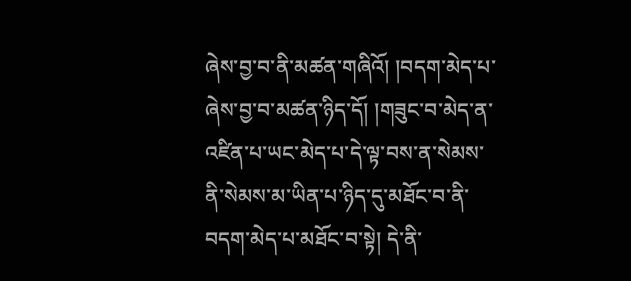ཞེས་བྱ་བ་ནི་མཚན་གཞིའོ། །བདག་མེད་པ་ཞེས་བྱ་བ་མཚན་ཉིད་དོ། །གཟུང་བ་མེད་ན་འཛིན་པ་ཡང་མེད་པ་དེ་ལྟ་བས་ན་སེམས་ནི་སེམས་མ་ཡིན་པ་ཉིད་དུ་མཐོང་བ་ནི་བདག་མེད་པ་མཐོང་བ་སྟེ། དེ་ནི་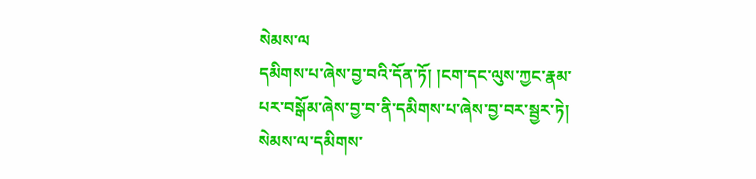སེམས་ལ
དམིགས་པ་ཞེས་བྱ་བའི་དོན་ཏོ། །ངག་དང་ལུས་ཀྱང་རྣམ་པར་བསྒོམ་ཞེས་བྱ་བ་ནི་དམིགས་པ་ཞེས་བྱ་བར་སྦྱར་ཏེ། སེམས་ལ་དམིགས་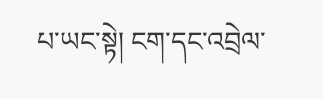པ་ཡང་སྟེ། ངག་དང་འབྲེལ་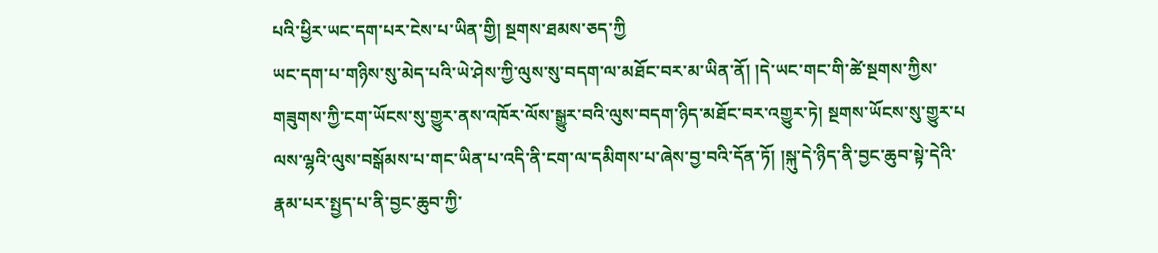པའི་ཕྱིར་ཡང་དག་པར་ངེས་པ་ཡིན་གྱི། སྔགས་ཐམས་ཅད་ཀྱི
ཡང་དག་པ་གཉིས་སུ་མེད་པའི་ཡེ་ཤེས་ཀྱི་ལུས་སུ་བདག་ལ་མཐོང་བར་མ་ཡིན་ནོ། །དེ་ཡང་གང་གི་ཚེ་སྔགས་ཀྱིས་གཟུགས་ཀྱི་ངག་ཡོངས་སུ་གྱུར་ནས་འཁོར་ལོས་སྒྱུར་བའི་ལུས་བདག་ཉིད་མཐོང་བར་འགྱུར་ཏེ། སྔགས་ཡོངས་སུ་གྱུར་པ
ལས་ལྷའི་ལུས་བསྒོམས་པ་གང་ཡིན་པ་འདི་ནི་ངག་ལ་དམིགས་པ་ཞེས་བྱ་བའི་དོན་ཏོ། །སྐུ་དེ་ཉིད་ནི་བྱང་ཆུབ་སྟེ་དེའི་རྣམ་པར་སྤྱད་པ་ནི་བྱང་ཆུབ་ཀྱི་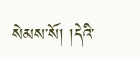སེམས་སོ། །དེའི་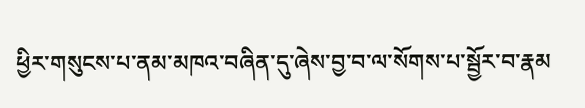ཕྱིར་གསུངས་པ་ནམ་མཁའ་བཞིན་དུ་ཞེས་བྱ་བ་ལ་སོགས་པ་སྦྱོར་བ་རྣམ